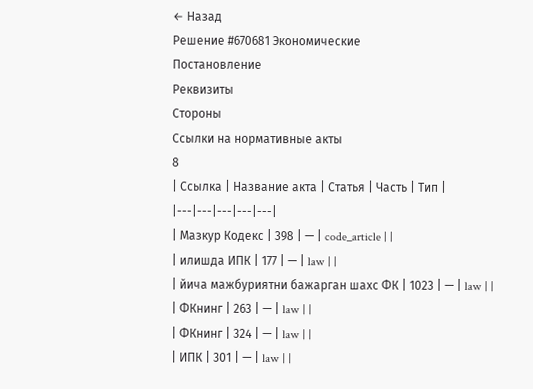← Назад
Решение #670681 Экономические
Постановление
Реквизиты
Стороны
Ссылки на нормативные акты
8
| Ссылка | Название акта | Статья | Часть | Тип |
|---|---|---|---|---|
| Мазкур Кодекс | 398 | — | code_article | |
| илишда ИПК | 177 | — | law | |
| йича мажбуриятни бажарган шахс ФК | 1023 | — | law | |
| ФКнинг | 263 | — | law | |
| ФКнинг | 324 | — | law | |
| ИПК | 301 | — | law | |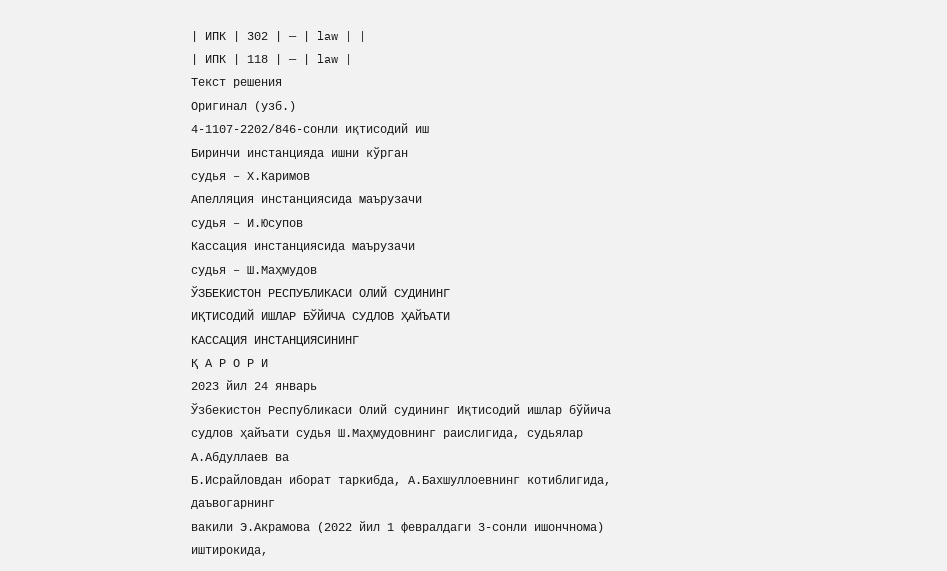| ИПК | 302 | — | law | |
| ИПК | 118 | — | law |
Текст решения
Оригинал (узб.)
4-1107-2202/846-сонли иқтисодий иш
Биринчи инстанцияда ишни кўрган
судья – Х.Каримов
Апелляция инстанциясида маърузачи
судья – И.Юсупов
Кассация инстанциясида маърузачи
судья – Ш.Маҳмудов
ЎЗБЕКИСТОН РЕСПУБЛИКАСИ ОЛИЙ СУДИНИНГ
ИҚТИСОДИЙ ИШЛАР БЎЙИЧА СУДЛОВ ҲАЙЪАТИ
КАССАЦИЯ ИНСТАНЦИЯСИНИНГ
Қ А Р О Р И
2023 йил 24 январь
Ўзбекистон Республикаси Олий судининг Иқтисодий ишлар бўйича
судлов ҳайъати судья Ш.Маҳмудовнинг раислигида, судьялар А.Абдуллаев ва
Б.Исрайловдан иборат таркибда, А.Бахшуллоевнинг котиблигида, даъвогарнинг
вакили Э.Акрамова (2022 йил 1 февралдаги 3-сонли ишончнома) иштирокида,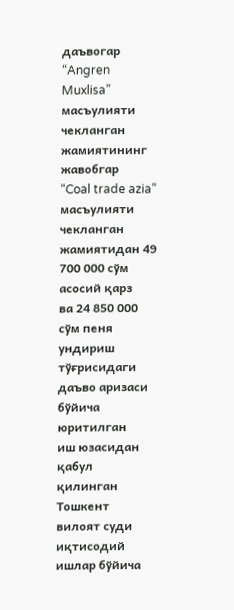даъвогар “Angren Muxlisa” масъулияти чекланган жамиятининг жавобгар
“Coal trade azia” масъулияти чекланган жамиятидан 49 700 000 сўм асосий қарз
ва 24 850 000 сўм пеня ундириш тўғрисидаги даъво аризаси бўйича юритилган
иш юзасидан қабул қилинган Тошкент вилоят суди иқтисодий ишлар бўйича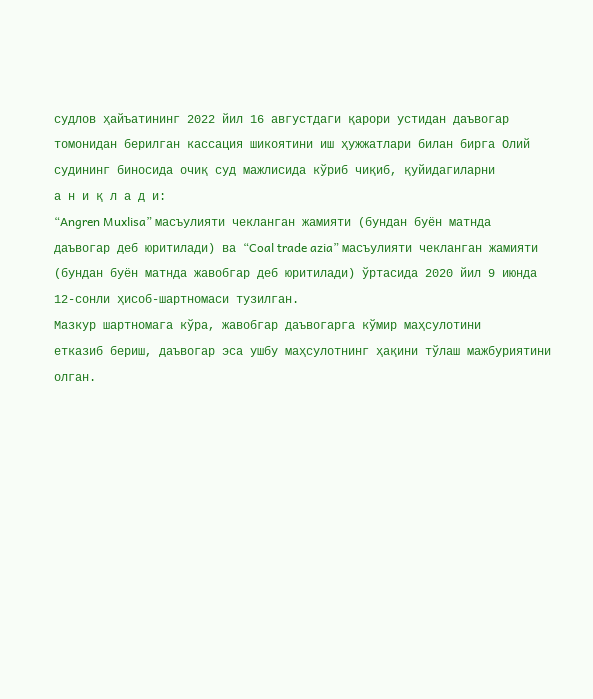судлов ҳайъатининг 2022 йил 16 августдаги қарори устидан даъвогар
томонидан берилган кассация шикоятини иш ҳужжатлари билан бирга Олий
судининг биносида очиқ суд мажлисида кўриб чиқиб, қуйидагиларни
а н и қ л а д и:
“Angren Muxlisa” масъулияти чекланган жамияти (бундан буён матнда
даъвогар деб юритилади) ва “Coal trade azia” масъулияти чекланган жамияти
(бундан буён матнда жавобгар деб юритилади) ўртасида 2020 йил 9 июнда
12-сонли ҳисоб-шартномаси тузилган.
Мазкур шартномага кўра, жавобгар даъвогарга кўмир маҳсулотини
етказиб бериш, даъвогар эса ушбу маҳсулотнинг ҳақини тўлаш мажбуриятини
олган.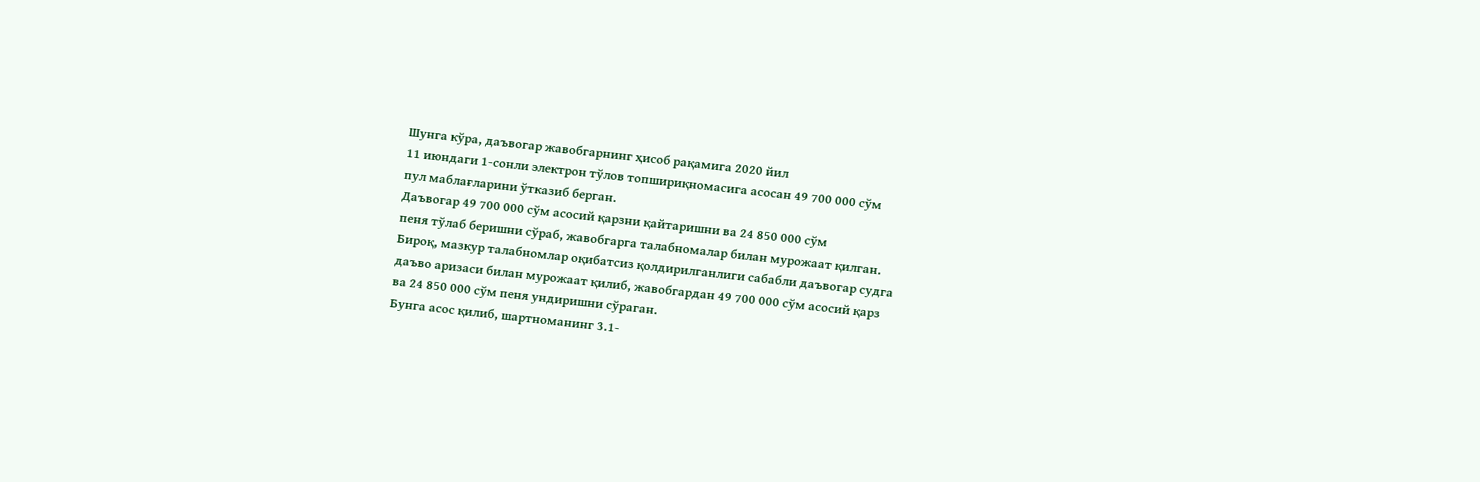Шунга кўра, даъвогар жавобгарнинг ҳисоб рақамига 2020 йил
11 июндаги 1-сонли электрон тўлов топшириқномасига асосан 49 700 000 сўм
пул маблағларини ўтказиб берган.
Даъвогар 49 700 000 сўм асосий қарзни қайтаришни ва 24 850 000 сўм
пеня тўлаб беришни сўраб, жавобгарга талабномалар билан мурожаат қилган.
Бироқ, мазкур талабномлар оқибатсиз қолдирилганлиги сабабли даъвогар судга
даъво аризаси билан мурожаат қилиб, жавобгардан 49 700 000 сўм асосий қарз
ва 24 850 000 сўм пеня ундиришни сўраган.
Бунга асос қилиб, шартноманинг 3.1-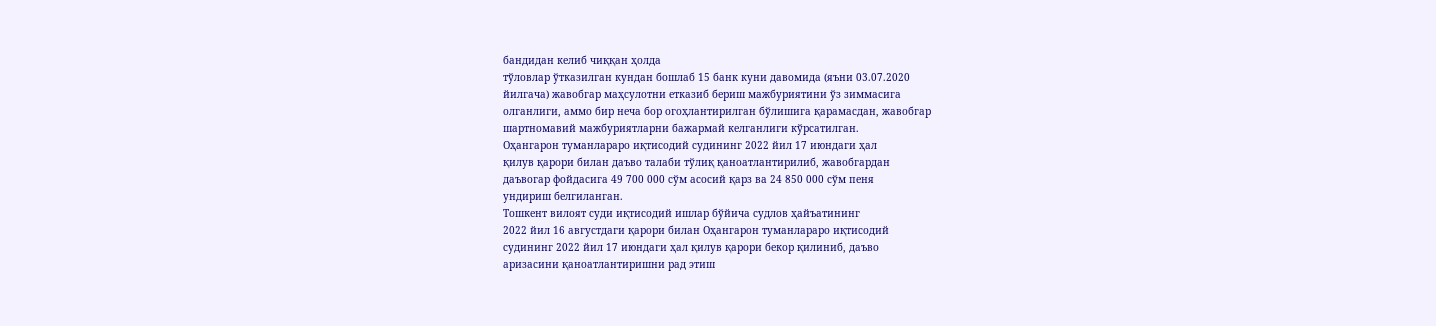бандидан келиб чиққан ҳолда
тўловлар ўтказилган кундан бошлаб 15 банк куни давомида (яъни 03.07.2020
йилгача) жавобгар маҳсулотни етказиб бериш мажбуриятини ўз зиммасига
олганлиги, аммо бир неча бор огоҳлантирилган бўлишига қарамасдан, жавобгар
шартномавий мажбуриятларни бажармай келганлиги кўрсатилган.
Оҳангарон туманлараро иқтисодий судининг 2022 йил 17 июндаги ҳал
қилув қарори билан даъво талаби тўлиқ қаноатлантирилиб, жавобгардан
даъвогар фойдасига 49 700 000 сўм асосий қарз ва 24 850 000 сўм пеня
ундириш белгиланган.
Тошкент вилоят суди иқтисодий ишлар бўйича судлов ҳайъатининг
2022 йил 16 августдаги қарори билан Оҳангарон туманлараро иқтисодий
судининг 2022 йил 17 июндаги ҳал қилув қарори бекор қилиниб, даъво
аризасини қаноатлантиришни рад этиш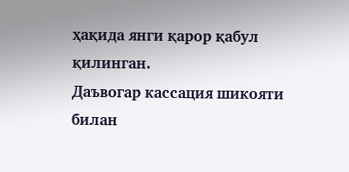ҳақида янги қарор қабул қилинган.
Даъвогар кассация шикояти билан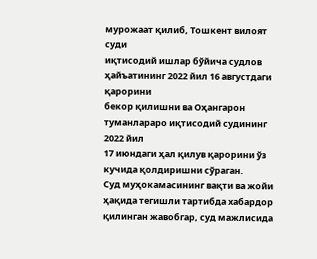мурожаат қилиб, Тошкент вилоят суди
иқтисодий ишлар бўйича судлов ҳайъатининг 2022 йил 16 августдаги қарорини
бекор қилишни ва Оҳангарон туманлараро иқтисодий судининг 2022 йил
17 июндаги ҳал қилув қарорини ўз кучида қолдиришни сўраган.
Суд муҳокамасининг вақти ва жойи ҳақида тегишли тартибда хабардор
қилинган жавобгар, суд мажлисида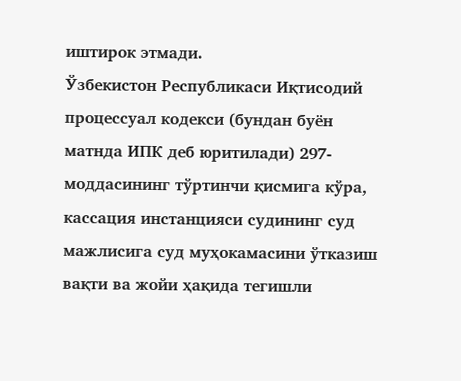иштирок этмади.
Ўзбекистон Республикаси Иқтисодий процессуал кодекси (бундан буён
матнда ИПК деб юритилади) 297-моддасининг тўртинчи қисмига кўра,
кассация инстанцияси судининг суд мажлисига суд муҳокамасини ўтказиш
вақти ва жойи ҳақида тегишли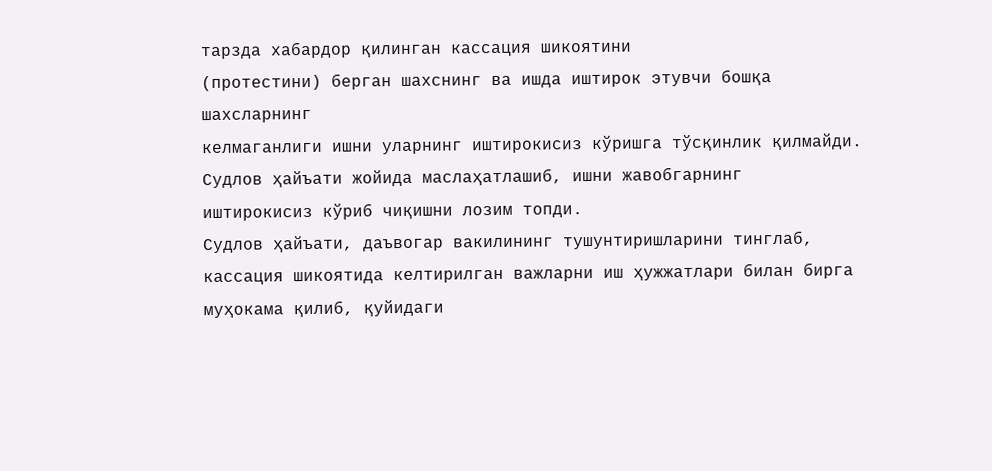тарзда хабардор қилинган кассация шикоятини
(протестини) берган шахснинг ва ишда иштирок этувчи бошқа шахсларнинг
келмаганлиги ишни уларнинг иштирокисиз кўришга тўсқинлик қилмайди.
Судлов ҳайъати жойида маслаҳатлашиб, ишни жавобгарнинг
иштирокисиз кўриб чиқишни лозим топди.
Судлов ҳайъати, даъвогар вакилининг тушунтиришларини тинглаб,
кассация шикоятида келтирилган важларни иш ҳужжатлари билан бирга
муҳокама қилиб, қуйидаги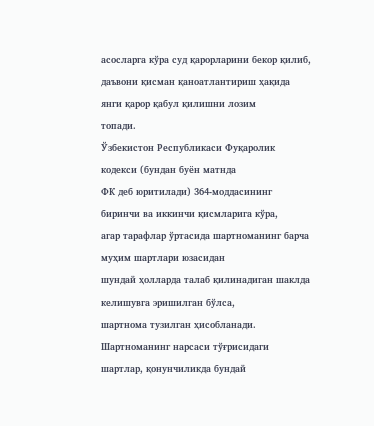асосларга кўра суд қарорларини бекор қилиб,
даъвони қисман қаноатлантириш ҳақида янги қарор қабул қилишни лозим
топади.
Ўзбекистон Республикаси Фуқаролик кодекси (бундан буён матнда
ФК деб юритилади) 364-моддасининг биринчи ва иккинчи қисмларига кўра,
агар тарафлар ўртасида шартноманинг барча муҳим шартлари юзасидан
шундай ҳолларда талаб қилинадиган шаклда келишувга эришилган бўлса,
шартнома тузилган ҳисобланади.
Шартноманинг нарсаси тўғрисидаги шартлар, қонунчиликда бундай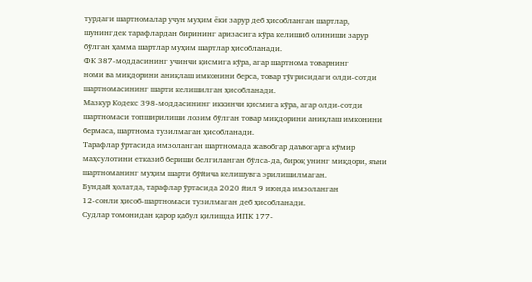турдаги шартномалар учун муҳим ёки зарур деб ҳисобланган шартлар,
шунингдек тарафлардан бирининг аризасига кўра келишиб олиниши зарур
бўлган ҳамма шартлар муҳим шартлар ҳисобланади.
ФК 387-моддасининг учинчи қисмига кўра, агар шартнома товарнинг
номи ва миқдорини аниқлаш имконини берса, товар тўғрисидаги олди-сотди
шартномасининг шарти келишилган ҳисобланади.
Мазкур Кодекс 398-моддасининг иккинчи қисмига кўра, агар олди-сотди
шартномаси топширилиши лозим бўлган товар миқдорини аниқлаш имконини
бермаса, шартнома тузилмаган ҳисобланади.
Тарафлар ўртасида имзоланган шартномада жавобгар даъвогарга кўмир
маҳсулотини етказиб бериши белгиланган бўлса-да, бироқ унинг миқдори, яъни
шартноманинг муҳим шарти бўйича келишувга эрилишилмаган.
Бундай ҳолатда, тарафлар ўртасида 2020 йил 9 июнда имзоланган
12-сонли ҳисоб-шартномаси тузилмаган деб ҳисобланади.
Судлар томонидан қарор қабул қилишда ИПК 177-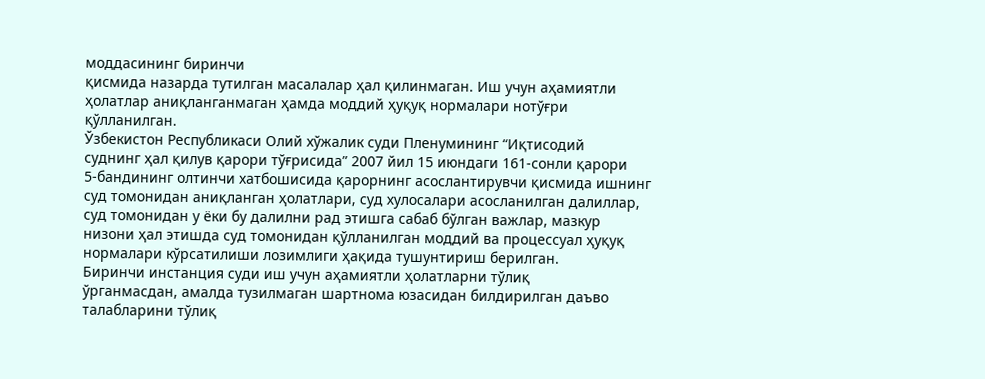моддасининг биринчи
қисмида назарда тутилган масалалар ҳал қилинмаган. Иш учун аҳамиятли
ҳолатлар аниқланганмаган ҳамда моддий ҳуқуқ нормалари нотўғри
қўлланилган.
Ўзбекистон Республикаси Олий хўжалик суди Пленумининг “Иқтисодий
суднинг ҳал қилув қарори тўғрисида” 2007 йил 15 июндаги 161-сонли қарори
5-бандининг олтинчи хатбошисида қарорнинг асослантирувчи қисмида ишнинг
суд томонидан аниқланган ҳолатлари, суд хулосалари асосланилган далиллар,
суд томонидан у ёки бу далилни рад этишга сабаб бўлган важлар, мазкур
низони ҳал этишда суд томонидан қўлланилган моддий ва процессуал ҳуқуқ
нормалари кўрсатилиши лозимлиги ҳақида тушунтириш берилган.
Биринчи инстанция суди иш учун аҳамиятли ҳолатларни тўлиқ
ўрганмасдан, амалда тузилмаган шартнома юзасидан билдирилган даъво
талабларини тўлиқ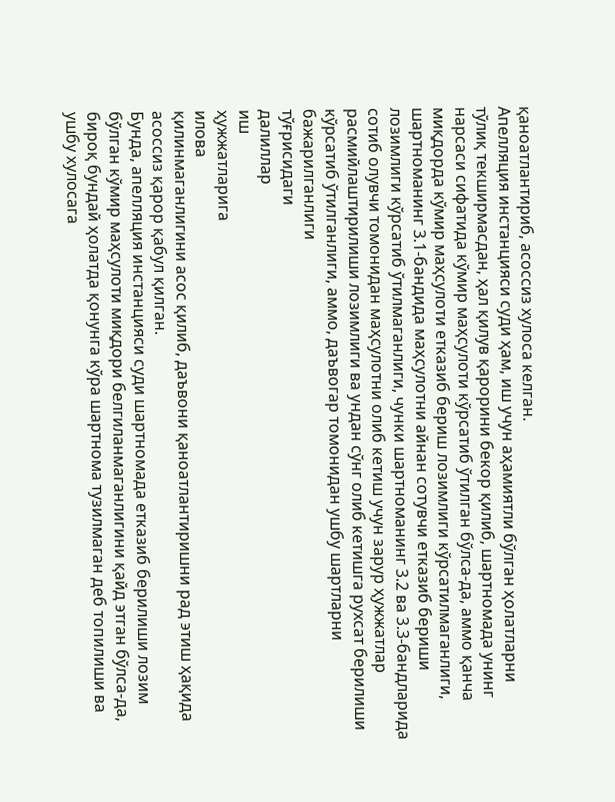қаноатлантириб, асоссиз хулоса келган.
Апелляция инстанцияси суди ҳам, иш учун аҳамиятли бўлган ҳолатларни
тўлиқ текширмасдан, ҳал қилув қарорини бекор қилиб, шартномада унинг
нарсаси сифатида кўмир маҳсулоти кўрсатиб ўтилган бўлса-да, аммо қанча
миқдорда кўмир маҳсулоти етказиб бериш лозимлиги кўрсатилмаганлиги,
шартноманинг 3.1-бандида маҳсулотни айнан сотувчи етказиб бериши
лозимлиги кўрсатиб ўтилмаганлиги, чунки шартноманинг 3.2 ва 3.3-бандларида
сотиб олувчи томонидан маҳсулотни олиб кетиш учун зарур ҳужжатлар
расмийлаштирилиши лозимлиги ва ундан сўнг олиб кетишга рухсат берилиши
кўрсатиб ўтилганлиги, аммо, даъвогар томонидан ушбу шартларни
бажарилганлиги
тўғрисидаги
далиллар
иш
ҳужжатларига
илова
қилинмаганлигини асос қилиб, даъвони қаноатлантиришни рад этиш ҳақида
асоссиз қарор қабул қилган.
Бунда, апелляция инстанцияси суди шартномада етказиб берилиши лозим
бўлган кўмир маҳсулоти миқдори белгиланмаганлигини қайд этган бўлса-да,
бироқ бундай ҳолатда қонунга кўра шартнома тузилмаган деб топилиши ва
ушбу хулосага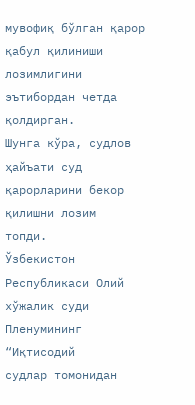мувофиқ бўлган қарор қабул қилиниши лозимлигини
эътибордан четда қолдирган.
Шунга кўра, судлов ҳайъати суд қарорларини бекор қилишни лозим
топди.
Ўзбекистон Республикаси Олий хўжалик суди Пленумининг “Иқтисодий
судлар томонидан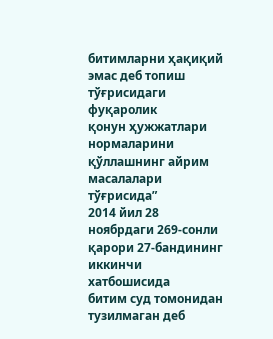битимларни ҳақиқий эмас деб топиш тўғрисидаги фуқаролик
қонун ҳужжатлари нормаларини қўллашнинг айрим масалалари тўғрисида”
2014 йил 28 ноябрдаги 269-сонли қарори 27-бандининг иккинчи хатбошисида
битим суд томонидан тузилмаган деб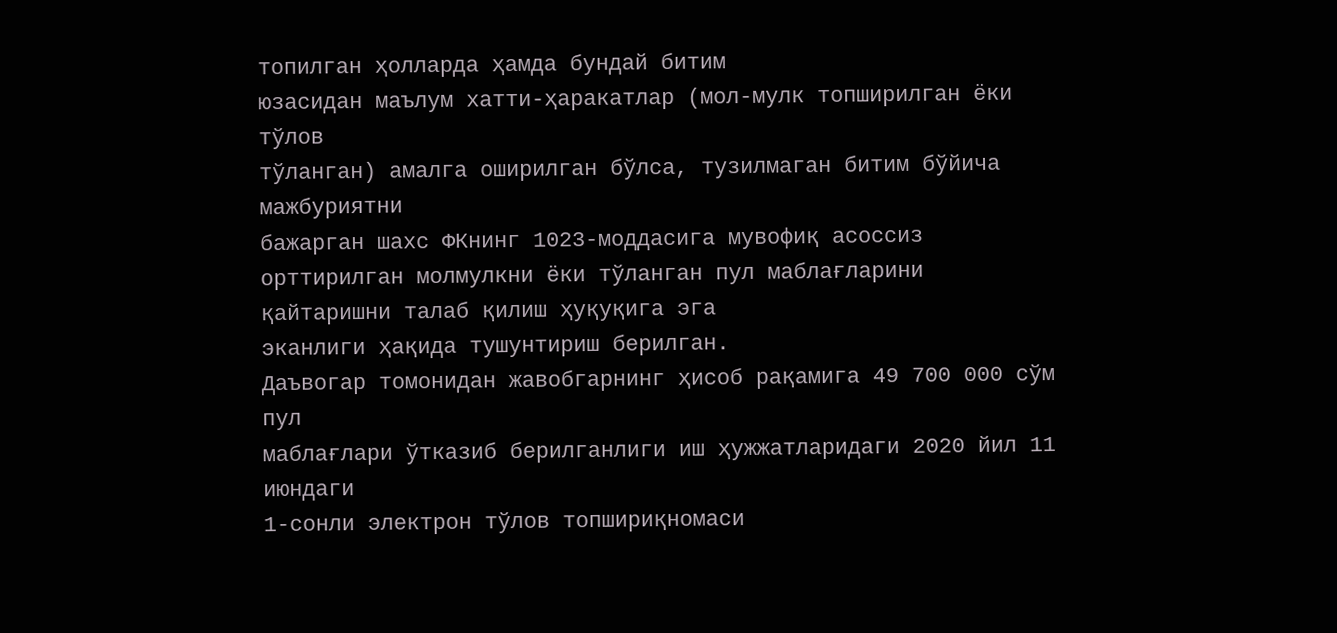топилган ҳолларда ҳамда бундай битим
юзасидан маълум хатти-ҳаракатлар (мол-мулк топширилган ёки тўлов
тўланган) амалга оширилган бўлса, тузилмаган битим бўйича мажбуриятни
бажарган шахс ФКнинг 1023-моддасига мувофиқ асоссиз орттирилган молмулкни ёки тўланган пул маблағларини қайтаришни талаб қилиш ҳуқуқига эга
эканлиги ҳақида тушунтириш берилган.
Даъвогар томонидан жавобгарнинг ҳисоб рақамига 49 700 000 сўм пул
маблағлари ўтказиб берилганлиги иш ҳужжатларидаги 2020 йил 11 июндаги
1-сонли электрон тўлов топшириқномаси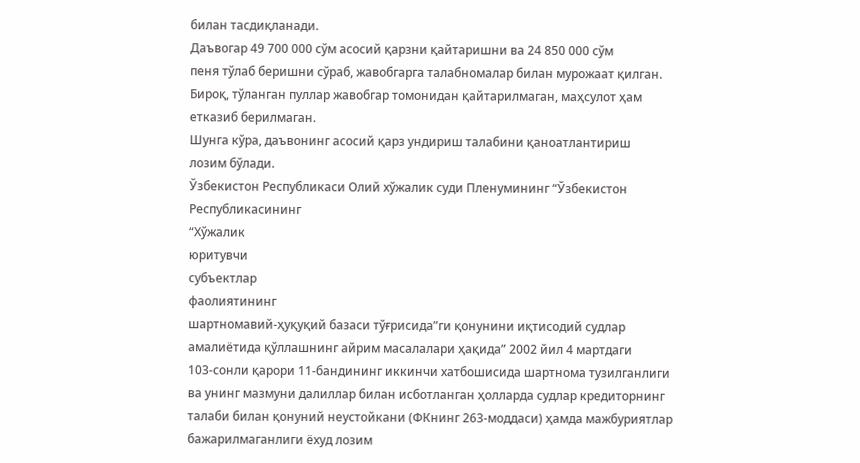билан тасдиқланади.
Даъвогар 49 700 000 сўм асосий қарзни қайтаришни ва 24 850 000 сўм
пеня тўлаб беришни сўраб, жавобгарга талабномалар билан мурожаат қилган.
Бироқ, тўланган пуллар жавобгар томонидан қайтарилмаган, маҳсулот ҳам
етказиб берилмаган.
Шунга кўра, даъвонинг асосий қарз ундириш талабини қаноатлантириш
лозим бўлади.
Ўзбекистон Республикаси Олий хўжалик суди Пленумининг “Ўзбекистон
Республикасининг
“Хўжалик
юритувчи
субъектлар
фаолиятининг
шартномавий-ҳуқуқий базаси тўғрисида”ги қонунини иқтисодий судлар
амалиётида қўллашнинг айрим масалалари ҳақида” 2002 йил 4 мартдаги
103-сонли қарори 11-бандининг иккинчи хатбошисида шартнома тузилганлиги
ва унинг мазмуни далиллар билан исботланган ҳолларда судлар кредиторнинг
талаби билан қонуний неустойкани (ФКнинг 263-моддаси) ҳамда мажбуриятлар
бажарилмаганлиги ёхуд лозим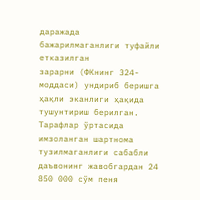даражада бажарилмаганлиги туфайли етказилган
зарарни (ФКнинг 324-моддаси) ундириб беришга ҳақли эканлиги ҳақида
тушунтириш берилган.
Тарафлар ўртасида имзоланган шартнома тузилмаганлиги сабабли
даъвонинг жавобгардан 24 850 000 сўм пеня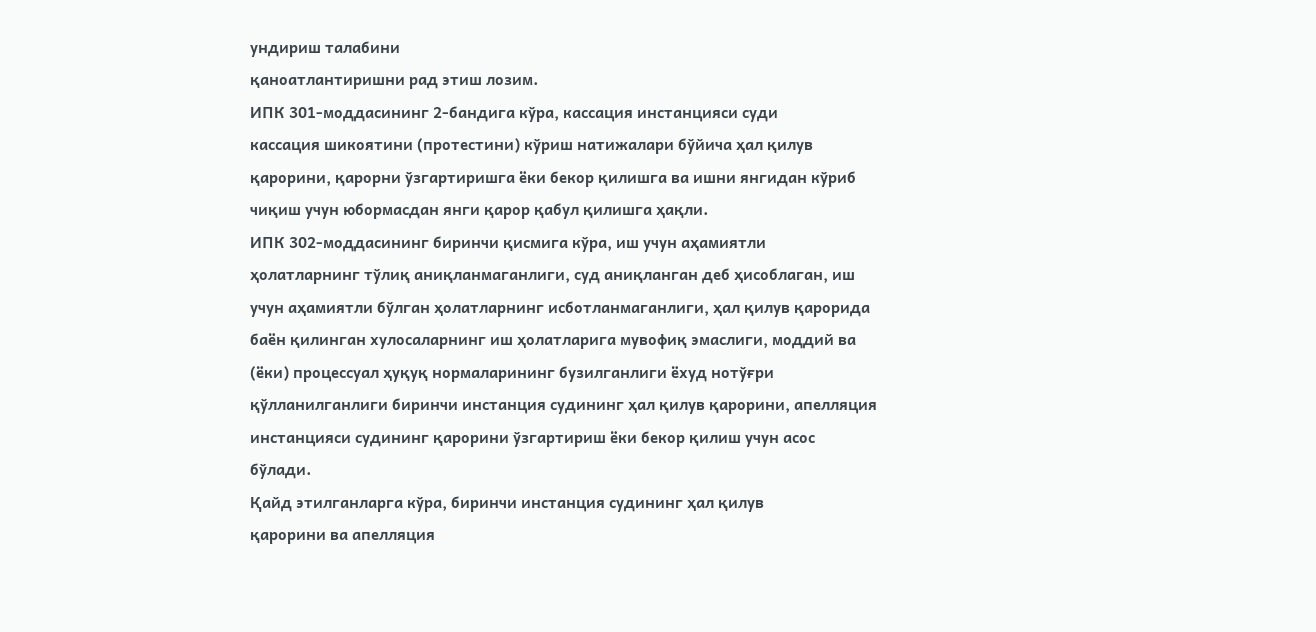ундириш талабини
қаноатлантиришни рад этиш лозим.
ИПК 301-моддасининг 2-бандига кўра, кассация инстанцияси суди
кассация шикоятини (протестини) кўриш натижалари бўйича ҳал қилув
қарорини, қарорни ўзгартиришга ёки бекор қилишга ва ишни янгидан кўриб
чиқиш учун юбормасдан янги қарор қабул қилишга ҳақли.
ИПК 302-моддасининг биринчи қисмига кўра, иш учун аҳамиятли
ҳолатларнинг тўлиқ аниқланмаганлиги, суд аниқланган деб ҳисоблаган, иш
учун аҳамиятли бўлган ҳолатларнинг исботланмаганлиги, ҳал қилув қарорида
баён қилинган хулосаларнинг иш ҳолатларига мувофиқ эмаслиги, моддий ва
(ёки) процессуал ҳуқуқ нормаларининг бузилганлиги ёхуд нотўғри
қўлланилганлиги биринчи инстанция судининг ҳал қилув қарорини, апелляция
инстанцияси судининг қарорини ўзгартириш ёки бекор қилиш учун асос
бўлади.
Қайд этилганларга кўра, биринчи инстанция судининг ҳал қилув
қарорини ва апелляция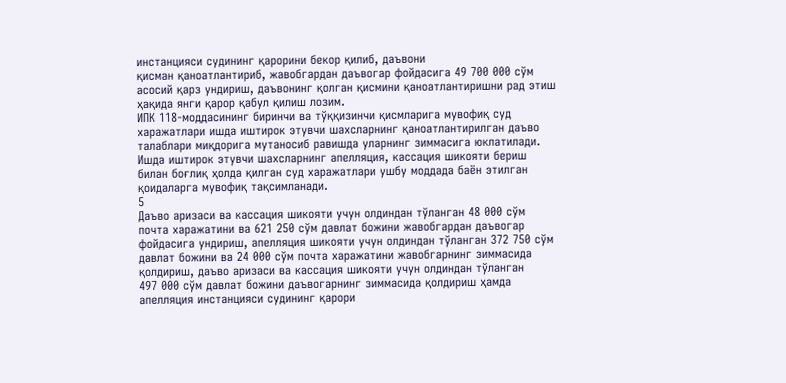инстанцияси судининг қарорини бекор қилиб, даъвони
қисман қаноатлантириб, жавобгардан даъвогар фойдасига 49 700 000 сўм
асосий қарз ундириш, даъвонинг қолган қисмини қаноатлантиришни рад этиш
ҳақида янги қарор қабул қилиш лозим.
ИПК 118-моддасининг биринчи ва тўққизинчи қисмларига мувофиқ суд
харажатлари ишда иштирок этувчи шахсларнинг қаноатлантирилган даъво
талаблари миқдорига мутаносиб равишда уларнинг зиммасига юклатилади.
Ишда иштирок этувчи шахсларнинг апелляция, кассация шикояти бериш
билан боғлиқ ҳолда қилган суд харажатлари ушбу моддада баён этилган
қоидаларга мувофиқ тақсимланади.
5
Даъво аризаси ва кассация шикояти учун олдиндан тўланган 48 000 сўм
почта харажатини ва 621 250 сўм давлат божини жавобгардан даъвогар
фойдасига ундириш, апелляция шикояти учун олдиндан тўланган 372 750 сўм
давлат божини ва 24 000 сўм почта харажатини жавобгарнинг зиммасида
қолдириш, даъво аризаси ва кассация шикояти учун олдиндан тўланган
497 000 сўм давлат божини даъвогарнинг зиммасида қолдириш ҳамда
апелляция инстанцияси судининг қарори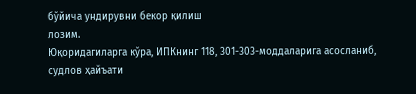бўйича ундирувни бекор қилиш
лозим.
Юқоридагиларга кўра, ИПКнинг 118, 301-303-моддаларига асосланиб,
судлов ҳайъати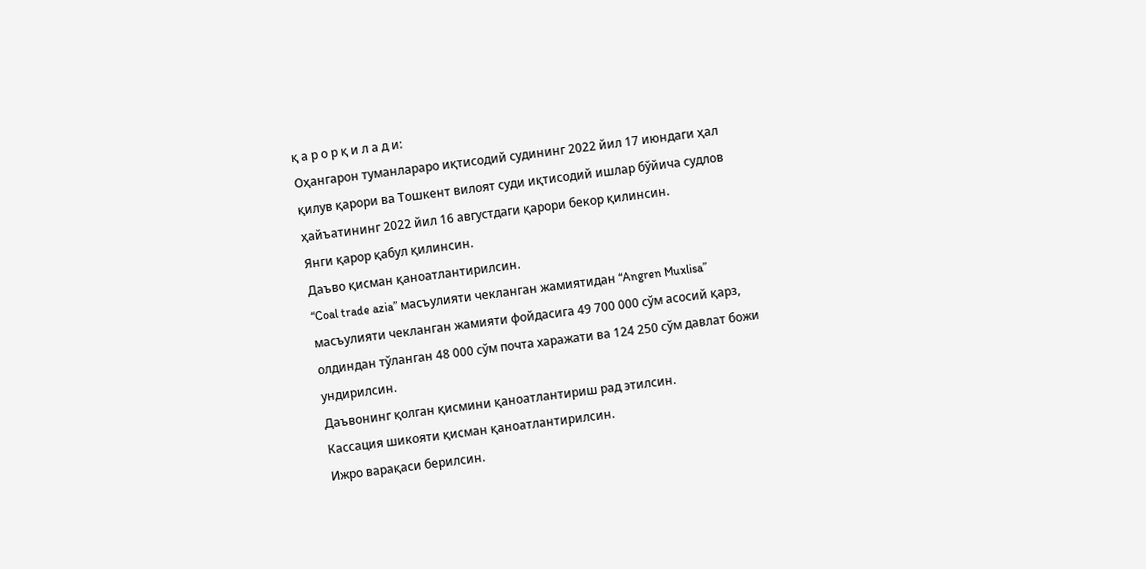қ а р о р қ и л а д и:
Оҳангарон туманлараро иқтисодий судининг 2022 йил 17 июндаги ҳал
қилув қарори ва Тошкент вилоят суди иқтисодий ишлар бўйича судлов
ҳайъатининг 2022 йил 16 августдаги қарори бекор қилинсин.
Янги қарор қабул қилинсин.
Даъво қисман қаноатлантирилсин.
“Coal trade azia” масъулияти чекланган жамиятидан “Angren Muxlisa”
масъулияти чекланган жамияти фойдасига 49 700 000 сўм асосий қарз,
олдиндан тўланган 48 000 сўм почта харажати ва 124 250 сўм давлат божи
ундирилсин.
Даъвонинг қолган қисмини қаноатлантириш рад этилсин.
Кассация шикояти қисман қаноатлантирилсин.
Ижро варақаси берилсин.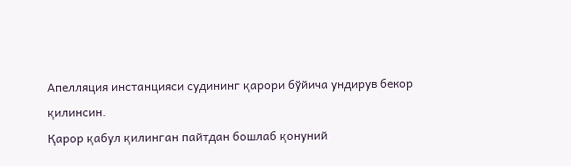Апелляция инстанцияси судининг қарори бўйича ундирув бекор
қилинсин.
Қарор қабул қилинган пайтдан бошлаб қонуний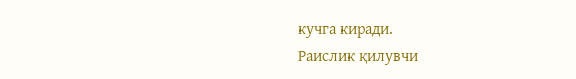кучга киради.
Раислик қилувчи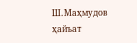Ш.Маҳмудов
ҳайъат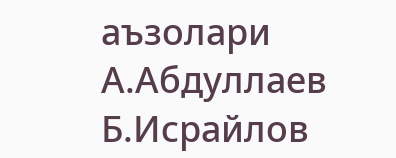аъзолари
А.Абдуллаев
Б.Исрайлов